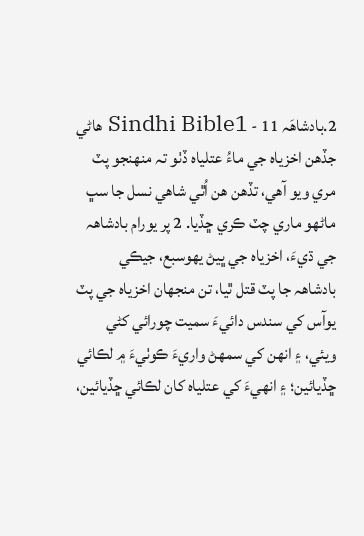2.بادشاهَہ 11 - Sindhi Bible1 هاڻي جڏهن اخزياہ جي ماءُ عتلياہ ڏٺو تہ منهنجو پٽ مري ويو آهي، تڏهن هن اُٿي شاهي نسل جا سڀ ماڻهو ماري چٽ ڪري ڇڏيا. 2 پر يورام بادشاهہ جي ڌيءَ، اخزياہ جي ڀيڻ يهوسبع، جيڪي بادشاهہ جا پٽ قتل ٿيا، تن منجهان اخزياہ جي پٽ يوآس کي سندس دائيءَ سميت چورائي کڻي ويئي، ۽ انهن کي سمهڻ واريءَ ڪوٺيءَ ۾ لڪائي ڇڏيائين؛ ۽ انهيءَ کي عتلياہ کان لڪائي ڇڏيائين،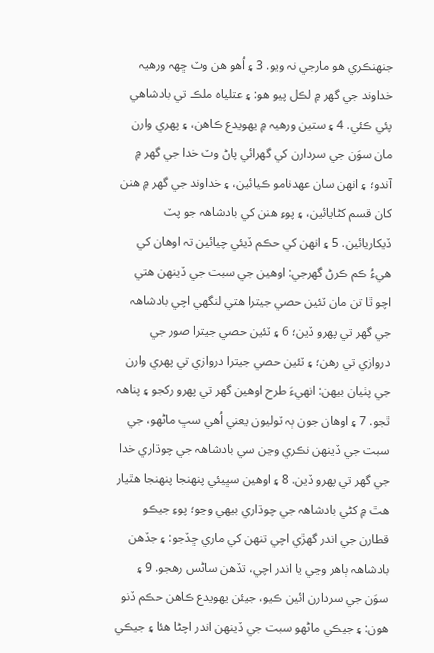جنهنڪري هو مارجي نہ ويو. 3 ۽ اُهو هن وٽ ڇهہ ورهيہ خداوند جي گهر ۾ لڪل پيو هو: ۽ عتلياہ ملڪ تي بادشاهي پئي ڪئي. 4 ۽ ستين ورهيہ ۾ يهويدع ڪاهن، ۽ پهري وارن مان سوَن جي سردارن کي گهرائي پاڻ وٽ خدا جي گهر ۾ آندو؛ ۽ انهن سان عهدنامو ڪيائين، ۽ خداوند جي گهر ۾ هنن کان قسم کڻايائين، ۽ پوءِ هنن کي بادشاهہ جو پٽ ڏيکاريائين. 5 ۽ انهن کي حڪم ڏيئي چيائين تہ اوهان کي هيءُ ڪم ڪرڻ گهرجي: اوهين جي سبت جي ڏينهن هتي اچو ٿا تن مان ٽئين حصي جيترا هتي لنگهي اچي بادشاهہ جي گهر تي پهرو ڏين؛ 6 ۽ ٽئين حصي جيترا صور جي دروازي تي رهن؛ ۽ ٽئين حصي جيترا دروازي تي پهري وارن جي پٺيان بيهن: انهيءَ طرح اوهين گهر تي پهرو رکجو ۽ پناهہ ٿجو. 7 ۽ اوهان جون ٻہ ٽوليون يعني اُهي سڀ ماڻهو، جي سبت جي ڏينهن نڪري وڃن سي بادشاهہ جي چوڌاري خدا جي گهر تي پهرو ڏين. 8 ۽ اوهين سڀيئي پنهنجا پنهنجا هٿيار هٿ ۾ کڻي بادشاهہ جي چوڌاري بيهي وڃو؛ پوءِ جيڪو قطارن جي اندر گهڙي اچي تنهن کي ماري ڇڏجو: ۽ جڏهن بادشاهہ ٻاهر وڃي يا اندر اچي، تڏهن ساڻس رهجو. 9 ۽ سوَن جي سردارن ائين ڪيو، جيئن يهويدع ڪاهن حڪم ڏنو هون: ۽ جيڪي ماڻهو سبت جي ڏينهن اندر اچڻا هئا ۽ جيڪي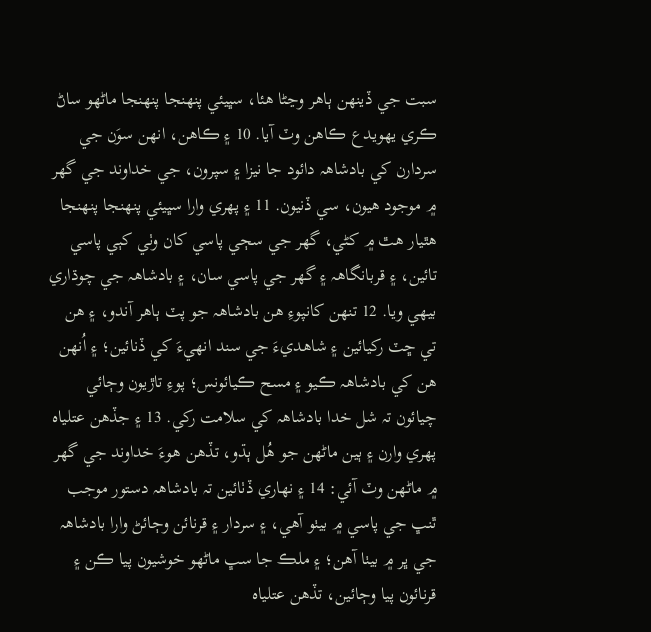سبت جي ڏينهن ٻاهر وڃڻا هئا، سڀيئي پنهنجا پنهنجا ماڻهو ساڻ ڪري يهويدع ڪاهن وٽ آيا. 10 ۽ ڪاهن، انهن سوَن جي سردارن کي بادشاهہ دائود جا نيزا ۽ سپرون، جي خداوند جي گهر ۾ موجود هيون، سي ڏنيون. 11 ۽ پهري وارا سڀيئي پنهنجا پنهنجا هٿيار هٿ ۾ کڻي، گهر جي سڄي پاسي کان وٺي کٻي پاسي تائين، ۽ قربانگاهہ ۽ گهر جي پاسي سان، ۽ بادشاهہ جي چوڌاري بيهي ويا. 12 تنهن کانپوءِ هن بادشاهہ جو پٽ ٻاهر آندو، ۽ هن تي ڇٽ رکيائين ۽ شاهديءَ جي سند انهيءَ کي ڏنائين؛ ۽ اُنهن هن کي بادشاهہ ڪيو ۽ مسح ڪيائونس؛ پوءِ تاڙيون وڄائي چيائون تہ شل خدا بادشاهہ کي سلامت رکي. 13 ۽ جڏهن عتلياہ پهري وارن ۽ ٻين ماڻهن جو هُل ٻڌو، تڏهن هوءَ خداوند جي گهر ۾ ماڻهن وٽ آئي: 14 ۽ نهاري ڏٺائين تہ بادشاهہ دستور موجب ٿنڀ جي پاسي ۾ بيٺو آهي، ۽ سردار ۽ قرنائن وڄائڻ وارا بادشاهہ جي ڀر ۾ بيٺا آهن؛ ۽ ملڪ جا سڀ ماڻهو خوشيون پيا ڪن ۽ قرنائون پيا وڄائين، تڏهن عتلياہ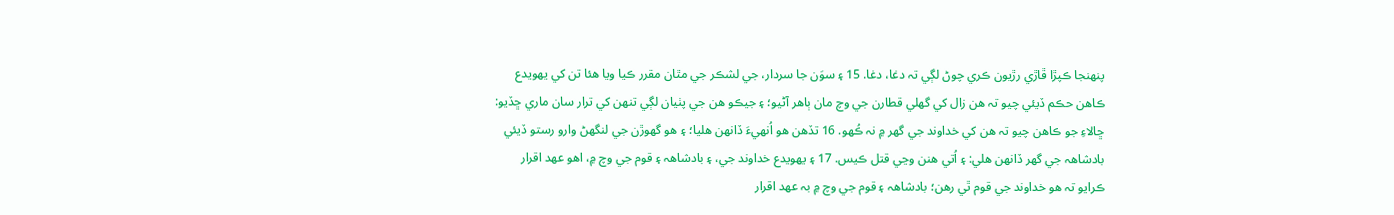پنهنجا ڪپڙا ڦاڙي رڙيون ڪري چوڻ لڳي تہ دغا، دغا. 15 ۽ سوَن جا سردار، جي لشڪر جي مٿان مقرر ڪيا ويا هئا تن کي يهويدع ڪاهن حڪم ڏيئي چيو تہ هن زال کي گهلي قطارن جي وچ مان ٻاهر آڻيو؛ ۽ جيڪو هن جي پٺيان لڳي تنهن کي ترار سان ماري ڇڏيو: ڇالاءِ جو ڪاهن چيو تہ هن کي خداوند جي گهر ۾ نہ ڪُهو. 16 تڏهن هو اُنهيءَ ڏانهن هليا؛ ۽ هو گهوڙن جي لنگهڻ وارو رستو ڏيئي بادشاهہ جي گهر ڏانهن هلي: ۽ اُتي هنن وڃي قتل ڪيس. 17 ۽ يهويدع خداوند جي، ۽ بادشاهہ ۽ قوم جي وچ ۾، اهو عهد اقرار ڪرايو تہ هو خداوند جي قوم ٿي رهن؛ بادشاهہ ۽ قوم جي وچ ۾ بہ عهد اقرار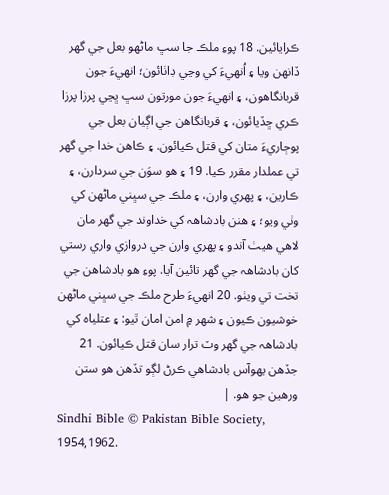ڪرايائين. 18 پوءِ ملڪ جا سڀ ماڻهو بعل جي گهر ڏانهن ويا ۽ اُنهيءَ کي وڃي ڊاٺائون؛ انهيءَ جون قربانگاهون، ۽ انهيءَ جون مورتون سڀ ڀڃي پرزا پرزا ڪري ڇڏيائون، ۽ قربانگاهن جي اڳيان بعل جي پوڄاريءَ متان کي قتل ڪيائون. ۽ ڪاهن خدا جي گهر تي عملدار مقرر ڪيا. 19 ۽ هو سوَن جي سردارن، ۽ ڪارين، ۽ پهري وارن، ۽ ملڪ جي سڀني ماڻهن کي وٺي ويو؛ ۽ هنن بادشاهہ کي خداوند جي گهر مان لاهي هيٺ آندو ۽ پهري وارن جي دروازي واري رستي کان بادشاهہ جي گهر تائين آيا. پوءِ هو بادشاهن جي تخت تي ويٺو. 20 انهيءَ طرح ملڪ جي سڀني ماڻهن خوشيون ڪيون ۽ شهر ۾ امن امان ٿيو: ۽ عتلياہ کي بادشاهہ جي گهر وٽ ترار سان قتل ڪيائون. 21 جڏهن يهوآس بادشاهي ڪرڻ لڳو تڏهن هو ستن ورهين جو هو. |
Sindhi Bible © Pakistan Bible Society, 1954,1962.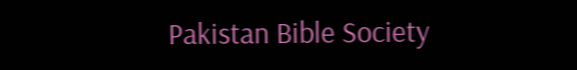Pakistan Bible Society